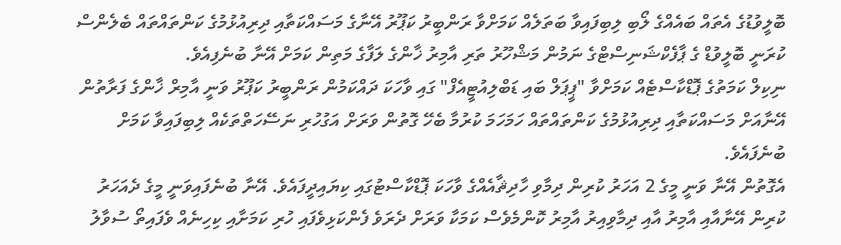ބޮލީވުޑުގެ އެތައް ބައެއްގެ ލޯބި ލިބިފައިވާ ބަތަލެއް ކަމަށްވާ ރަންބީރު ކަޕޫރު އޭނާގެ މަސައްކަތާއި ދިރިއުޅުމުގެ ކަންތައްތައް ބެލެންސް ކުރަނީ ބޮލީވުޑް ގެ ޕާފެކްޝަނިސްޓްގެ ނަމުން މަޝްހޫރު ތަރި އާމިރު ޚާންގެ ލަފާގެ މަތިން ކަމަށް އޭނާ ބުނެފިއެވެ.
ނިކިލް ކަމަތުގެ ޕޮޑްކާސްޓެއް ކަމަށްވާ "ޕީޕަލް ބައި ޑަބްލިއުޓީއެފް" ގައި ވާހަކަ ދައްކަމުން ރަންބީރު ކަޕޫރު ވަނީ އާމިރް ޚާންގެ ފަރާތުން އޭނާއަށް މަސައްކަތާއި ދިރިއުޅުމުގެ ކަންތައްތައް ހަމަހަމަ ކުރުމާ ބެހޭ ގޮތުން ވަރަށް އަގުހުރި ނަސޭހަތްތަކެއް ލިބިފައިވާ ކަމަށް ބުނެފައެވެ.
އެގޮތުން އޭނާ ވަނީ މީގެ 2 އަހަރު ކުރިން ދިމާވި ހާދިޘާއެއްގެ ވާހަކަ ޕޮޑްކާސްޓުގައި ކިޔައިދީފައެވެ. އޭނާ ބުނެފައިވަނީ މީގެ ދެއަހަރު ކުރިން އޭނާއާއި އާމިރު އާއި ދިމާވިއިރު އާމިރު ކޮންމެވެސް ކަމަކާ ވަރަށް ދެރަވެ ފެންކަޅިވެފައި ހުރި ކަމަށާއި ކިހިނެއް ވެފައިތޯ ސުވާލު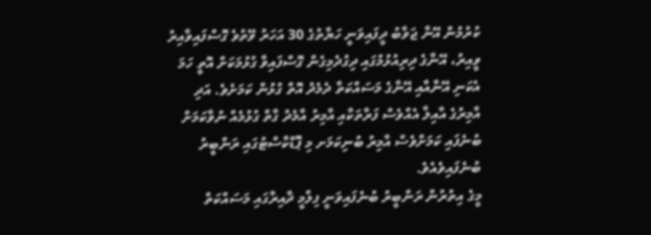ކުރުމުން އޭނާ ޖަވާބު ދީފައިވަނީ ހަޔާތުގެ 30 އަހަރު ވޭތުވެ ގޮސްފައިވާއިރު ވީއިރު، އޭނާގެ ދިރިއުޅުމުގައި ދިގުދެމިގެން ގޮސްފައިވާ ގުޅުމަކަށް އޮތީ ހަމަ އެކަނި އޭނާއާއި އޭނާގެ މަސައްކަތާ ދެމެދު އޮތް ގުޅުން ކަމަށެވެ. އަދި އާމިރުގެ އާއިލާ އެއްވެސް ފަރާތަކާއި އާމިރު އާމެދު ގާތް ގުޅުމެއް ނުވާކަމަށް ބުނެފައި ކަމަށްވެސް އާމިރު ބުނިކަމަށ މި ޕޮޑްކާސްޓުގައި ރަންބީރު ބުނެފައިވެއެވެ.
މީގެ އިތުރުން ރަންބީރު ބުނެފައިވަނީ ފިލްމީ ދާއިރާގައި މަސައްކަތް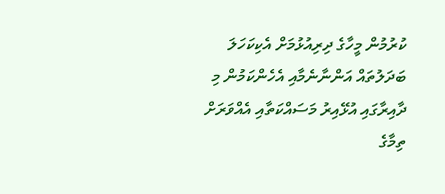ކުރުމުން މީހާގެ ދިރިއުޅުމަށް އެކިކަހަލަ ބަދަލުތައް އަންނާނެމާއި އެހެންކަމުން މި ދާއިރާގައި އުޅޭއިރު މަސައްކަތާއި އެއްވަރަށް ތިމާގެ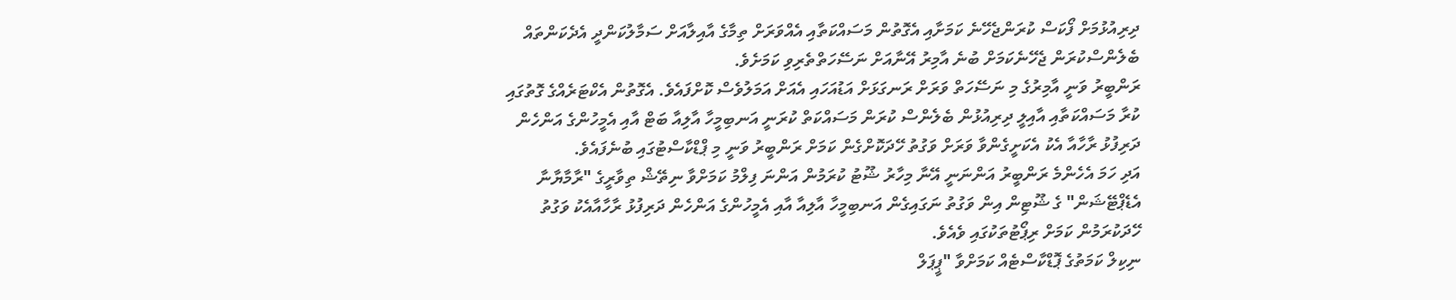ދިރިއުޅުމަށް ފޯކަސް ކުރަންޖެހޭނެ ކަމަށާއި އެގޮތުން މަސައްކަތާއި އެއްވަރަށް ތިމާގެ އާއިލާއަށް ސަމާލުކަންދީ އެދެކަންތައް ބެލެންސްކުރަން ޖެހޭނެކަމަށް ބުނެ އާމިރު އޭނާއަށް ނަސޭހަތްތެރިވި ކަމަށެވެ.
ރަންބީރު ވަނީ އާމިރުގެ މި ނަސޭހަތް ވަރަށް ރަނގަޅަށް އަޑުއަހައި އެއަށް އަމަލުވެސް ކޮށްފައެވެ. އެގޮތުން އެކްޓަރެއްގެ ގޮތުގައި ކުރާ މަސައްކަތާއި އާއިލީ ދިރިއުޅުން ބެލެންސް ކުރަން މަސައްކަތް ކުރަނީ އަނބިމީހާ އާލިއާ ބަޓް އާއި އެމީހުންގެ އަންހެން ދަރިފުޅު ރާހާއާ އެކު އެކަށީގެންވާ ވަރަށް ވަގުތު ހޭދަކޮށްގެން ކަމަށް ރަންބީރު ވަނީ މި ޕްޑްކާސްޓުގައި ބުނެފައެވެ.
އަދި ހަމަ އެހެންމެ ރަންބީރު އަންނަނީ އޭނާ މިހާރު ޝޫޓު ކުރަމުން އަންނަ ފިލްމު ކަމަށްވާ ނިތޭޝް ތިވާރީގެ "ރާމާޔާނާ އެޑެޕްޓޭޝަން" ގެ ޝޫޓިން އިން ވަގުތު ނަގައިގެން އަނބިމީހާ އާލިއާ އާއި އެމީހުންގެ އަންހެން ދަރިފުޅު ރާހާއާއެކު ވަގުތު ހޭދަކުރަމުން ކަމަށް ރިޕޯޓުތަކުގައި ވެއެވެ.
ނިކިލް ކަމަތުގެ ޕޮޑްކާސްޓެއް ކަމަށްވާ "ޕީޕަލް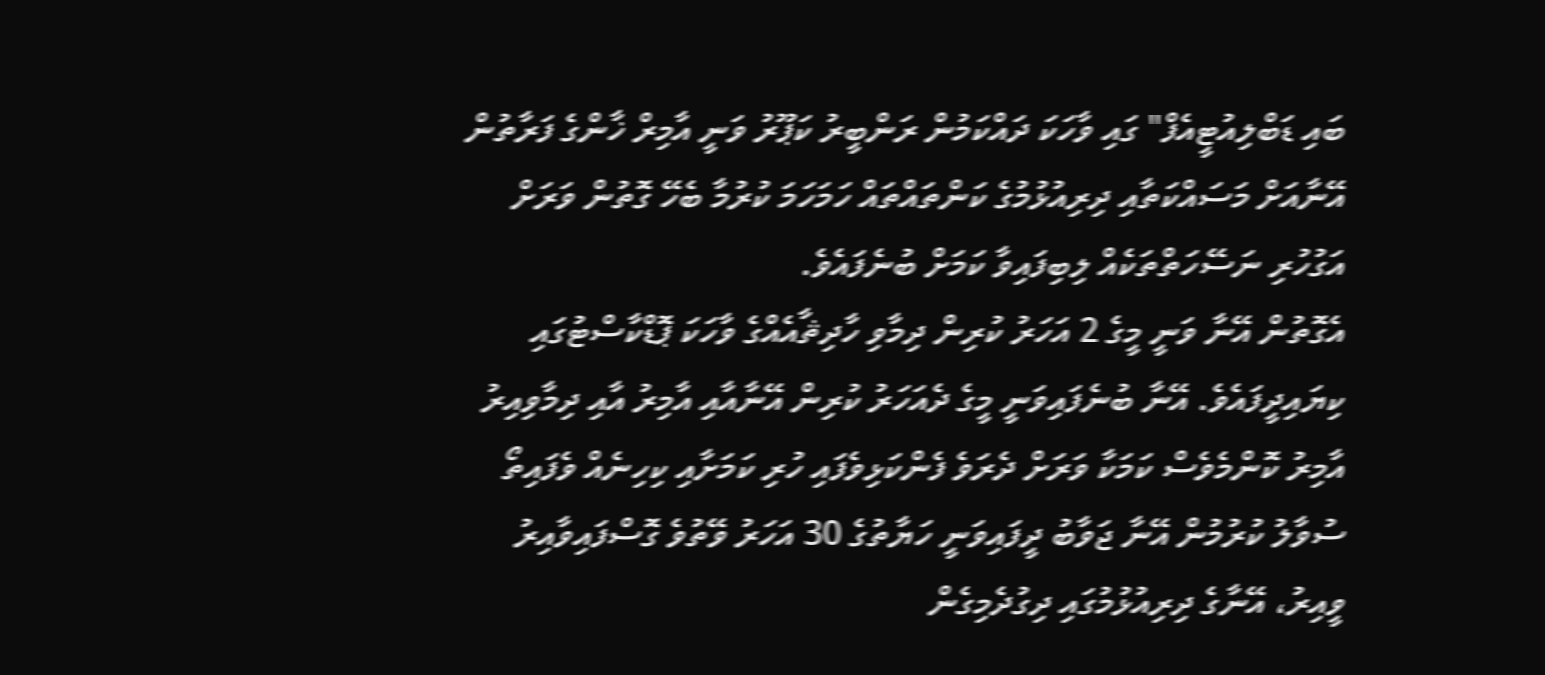ބައި ޑަބްލިއުޓީއެފް" ގައި ވާހަކަ ދައްކަމުން ރަންބީރު ކަޕޫރު ވަނީ އާމިރް ޚާންގެ ފަރާތުން އޭނާއަށް މަސައްކަތާއި ދިރިއުޅުމުގެ ކަންތައްތައް ހަމަހަމަ ކުރުމާ ބެހޭ ގޮތުން ވަރަށް އަގުހުރި ނަސޭހަތްތަކެއް ލިބިފައިވާ ކަމަށް ބުނެފައެވެ.
އެގޮތުން އޭނާ ވަނީ މީގެ 2 އަހަރު ކުރިން ދިމާވި ހާދިޘާއެއްގެ ވާހަކަ ޕޮޑްކާސްޓުގައި ކިޔައިދީފައެވެ. އޭނާ ބުނެފައިވަނީ މީގެ ދެއަހަރު ކުރިން އޭނާއާއި އާމިރު އާއި ދިމާވިއިރު އާމިރު ކޮންމެވެސް ކަމަކާ ވަރަށް ދެރަވެ ފެންކަޅިވެފައި ހުރި ކަމަށާއި ކިހިނެއް ވެފައިތޯ ސުވާލު ކުރުމުން އޭނާ ޖަވާބު ދީފައިވަނީ ހަޔާތުގެ 30 އަހަރު ވޭތުވެ ގޮސްފައިވާއިރު ވީއިރު، އޭނާގެ ދިރިއުޅުމުގައި ދިގުދެމިގެން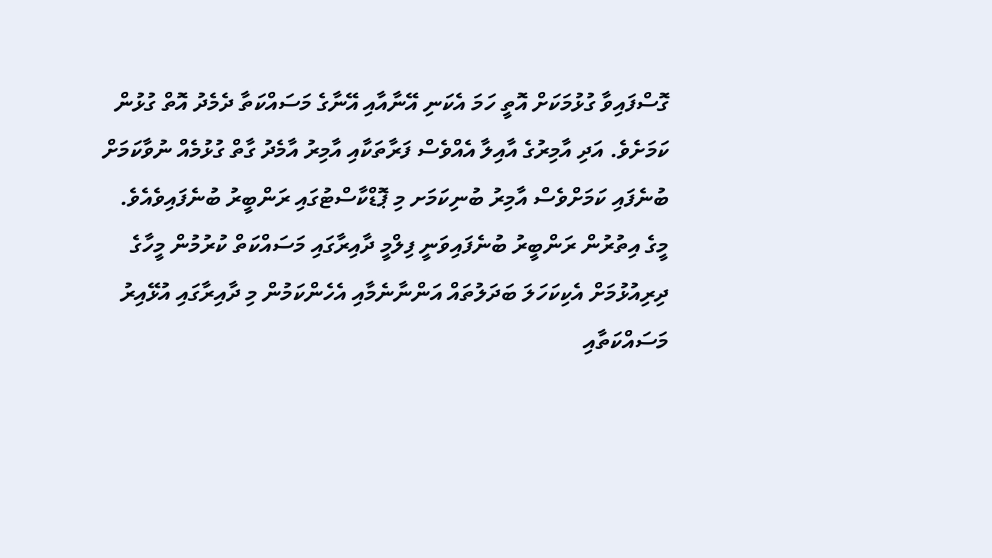ގޮސްފައިވާ ގުޅުމަކަށް އޮތީ ހަމަ އެކަނި އޭނާއާއި އޭނާގެ މަސައްކަތާ ދެމެދު އޮތް ގުޅުން ކަމަށެވެ. އަދި އާމިރުގެ އާއިލާ އެއްވެސް ފަރާތަކާއި އާމިރު އާމެދު ގާތް ގުޅުމެއް ނުވާކަމަށް ބުނެފައި ކަމަށްވެސް އާމިރު ބުނިކަމަށ މި ޕޮޑްކާސްޓުގައި ރަންބީރު ބުނެފައިވެއެވެ.
މީގެ އިތުރުން ރަންބީރު ބުނެފައިވަނީ ފިލްމީ ދާއިރާގައި މަސައްކަތް ކުރުމުން މީހާގެ ދިރިއުޅުމަށް އެކިކަހަލަ ބަދަލުތައް އަންނާނެމާއި އެހެންކަމުން މި ދާއިރާގައި އުޅޭއިރު މަސައްކަތާއި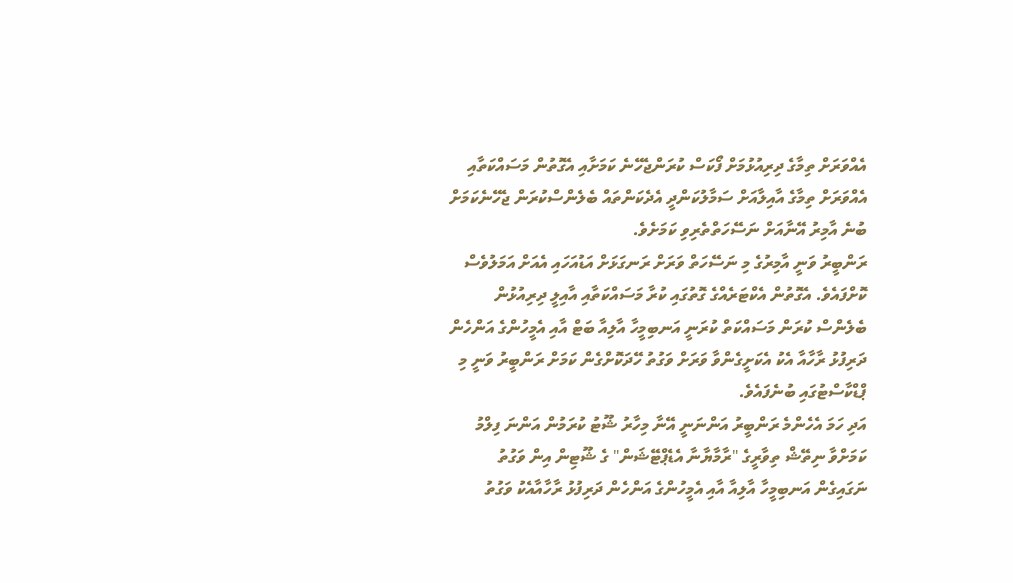އެއްވަރަށް ތިމާގެ ދިރިއުޅުމަށް ފޯކަސް ކުރަންޖެހޭނެ ކަމަށާއި އެގޮތުން މަސައްކަތާއި އެއްވަރަށް ތިމާގެ އާއިލާއަށް ސަމާލުކަންދީ އެދެކަންތައް ބެލެންސްކުރަން ޖެހޭނެކަމަށް ބުނެ އާމިރު އޭނާއަށް ނަސޭހަތްތެރިވި ކަމަށެވެ.
ރަންބީރު ވަނީ އާމިރުގެ މި ނަސޭހަތް ވަރަށް ރަނގަޅަށް އަޑުއަހައި އެއަށް އަމަލުވެސް ކޮށްފައެވެ. އެގޮތުން އެކްޓަރެއްގެ ގޮތުގައި ކުރާ މަސައްކަތާއި އާއިލީ ދިރިއުޅުން ބެލެންސް ކުރަން މަސައްކަތް ކުރަނީ އަނބިމީހާ އާލިއާ ބަޓް އާއި އެމީހުންގެ އަންހެން ދަރިފުޅު ރާހާއާ އެކު އެކަށީގެންވާ ވަރަށް ވަގުތު ހޭދަކޮށްގެން ކަމަށް ރަންބީރު ވަނީ މި ޕްޑްކާސްޓުގައި ބުނެފައެވެ.
އަދި ހަމަ އެހެންމެ ރަންބީރު އަންނަނީ އޭނާ މިހާރު ޝޫޓު ކުރަމުން އަންނަ ފިލްމު ކަމަށްވާ ނިތޭޝް ތިވާރީގެ "ރާމާޔާނާ އެޑެޕްޓޭޝަން" ގެ ޝޫޓިން އިން ވަގުތު ނަގައިގެން އަނބިމީހާ އާލިއާ އާއި އެމީހުންގެ އަންހެން ދަރިފުޅު ރާހާއާއެކު ވަގުތު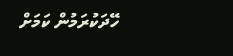ހޭދަކުރަމުން ކަމަށް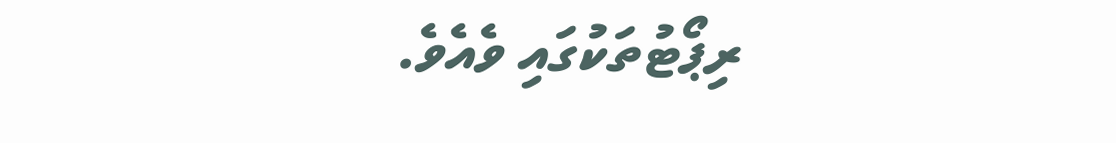ރިޕޯޓުތަކުގައި ވެއެވެ.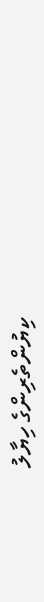ކިޔުންތެރިންގެ ހިޔާލު